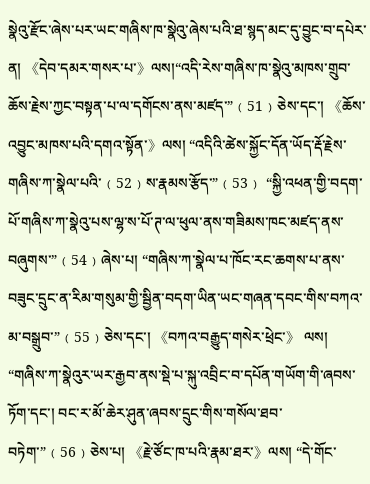སྣེའུ་རྫོང་ཞེས་པར་ཡང་གཞིས་ཁ་སྣེའུ་ཞེས་པའི་ཐ་སྙད་མང་དུ་བྱུང་བ་དཔེར་ན། 《དེབ་དམར་གསར་པ་》ལས།“འདི་རེས་གཞིས་ཁ་སྣེའུ་མཁས་གྲུབ་ཆོས་རྗེས་ཀྱང་བསྟན་པ་ལ་དགོངས་ནས་མཛད་”﹙51﹚ཅེས་དང་། 《ཆོས་འབྱུང་མཁས་པའི་དགའ་སྟོན་》ལས། “འདིའི་ཚེས་སྐྱོང་དོན་ཡོད་རྡོ་རྗེས་གཞིས་ཀ་སྣེལ་པའི་﹙52﹚ས་རྣམས་རྩོད་”﹙53﹚ “སྐྱི་འཕན་གྱི་བདག་པོ་གཞིས་ཀ་སྣེའུ་པས་ལྷ་ས་པོ་ཊ་ལ་ཕུལ་ནས་གཟིམས་ཁང་མཛད་ནས་བཞུགས་”﹙54﹚ཞེས་པ། “གཞིས་ཀ་སྣེལ་པ་ཁོང་རང་ཆགས་པ་ནས་བཟུང་དྲུང་ན་རིམ་གསུམ་གྱི་སྦྱིན་བདག་ཡིན་ཡང་གཞན་དབང་གིས་བཀའ་མ་བསྒྲུབ་”﹙55﹚ཅེས་དང་། 《བཀའ་བརྒྱུད་གསེར་ཕྲེང་》 ལས།  “གཞིས་ཀ་སྣེའུར་ཡར་རྒྱབ་ནས་སྡེ་པ་སྐུ་འབྲིང་བ་དཔོན་གཡོག་གི་ཞབས་ཏོག་དང་། བང་ར་མོ་ཆེར་ཤུན་ཞབས་དྲུང་གིས་གསོལ་ཐབ་བཏེག་”﹙56﹚ཅེས་པ། 《རྗེ་ཙོང་ཁ་པའི་རྣམ་ཐར་》ལས། “དེ་གོང་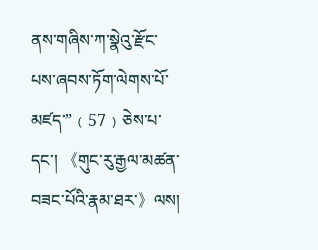ནས་གཞིས་ཀ་སྣེའུ་རྫོང་པས་ཞབས་ཏོག་ལེགས་པོ་མཛད་”﹙57﹚ཅེས་པ་དང་། 《གུང་རུ་རྒྱལ་མཚན་བཟང་པོའི་རྣམ་ཐར་》ལས།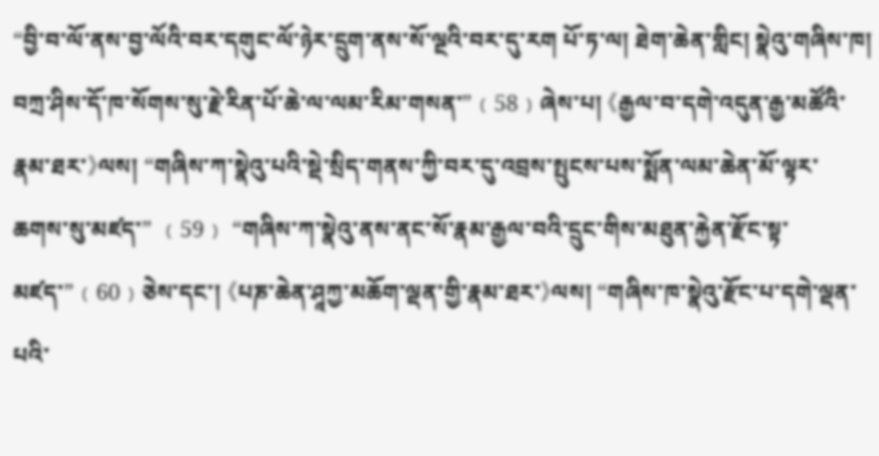“བྱི་བ་ལོ་ནས་བྱ་ལོའི་བར་དགུང་ལོ་ཉེར་དྲུག་ནས་སོ་ལྔའི་བར་དུ་རག པོ་ཏ་ལ། ཐེག་ཆེན་གླིང། སྣེའུ་གཞིས་ཁ། བཀྲ་ཤིས་དོ་ཁ་སོགས་སུ་རྗེ་རིན་པོ་ཆེ་ལ་ལམ་རིམ་གསན་”﹙58﹚ཞེས་པ། 《རྒྱལ་བ་དགེ་འདུན་རྒྱ་མཚོའི་རྣམ་ཐར་》ལས། “གཞིས་ཀ་སྣེའུ་པའི་སྡེ་སྲིད་གནས་ཀྱི་བར་དུ་འབྲས་སྤུངས་པས་སྨོན་ལམ་ཆེན་མོ་ལྟར་ཆགས་སུ་མཛད་” ﹙59﹚ “གཞིས་ཀ་སྣེའུ་ནས་ནང་སོ་རྣམ་རྒྱལ་བའི་དྲུང་གིས་མཐུན་རྐྱེན་རྫོང་སྟ་མཛད་”﹙60﹚ཅེས་དང་། 《པཎ་ཆེན་ཤཱཀྱ་མཆོག་ལྡན་གྱི་རྣམ་ཐར་》ལས། “གཞིས་ཁ་སྣེའུ་རྫོང་པ་དགེ་ལྡན་པའི་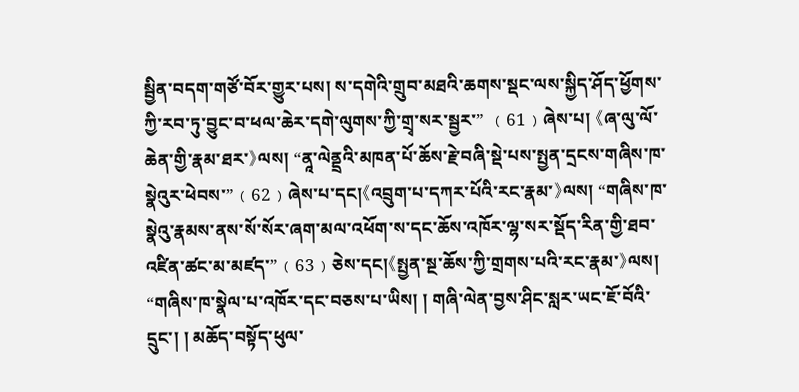སྦྱིན་བདག་གཙོ་བོར་གྱུར་པས། ས་དགེའི་གྲུབ་མཐའི་ཆགས་སྡང་ལས་སྐྱིད་ཤོད་ཕྱོགས་ཀྱི་རབ་ཏུ་བྱུང་བ་ཕལ་ཆེར་དགེ་ལུགས་ཀྱི་གྲྭ་སར་སྦྱར་” ﹙61﹚ཞེས་པ། 《ཞ་ལུ་ལོ་ཆེན་གྱི་རྣམ་ཐར་》ལས། “ནཱ་ལེནྡྲའི་མཁན་པོ་ཆོས་རྗེ་བཞི་སྡེ་པས་སྤྱན་དྲངས་གཞིས་ཁ་སྣེའུར་ཕེབས་”﹙62﹚ཞེས་པ་དང།《འབྲུག་པ་དཀར་པོའི་རང་རྣམ་》ལས། “གཞིས་ཁ་སྣེའུ་རྣམས་ནས་སོ་སོར་ཞག་མལ་འཕོག་ས་དང་ཆོས་འཁོར་ལྷ་སར་སྡོད་རིན་གྱི་ཐབ་འཛིན་ཚང་མ་མཛད་”﹙63﹚ཅེས་དང།《སྤྱན་སྔ་ཆོས་ཀྱི་གྲགས་པའི་རང་རྣམ་》ལས། “གཞིས་ཁ་སྣེལ་པ་འཁོར་དང་བཅས་པ་ཡིས། ། གཞི་ལེན་བྱས་ཤིང་སླར་ཡང་ཇོ་བོའི་དྲུང་། ། མཆོད་བསྟོད་ཕུལ་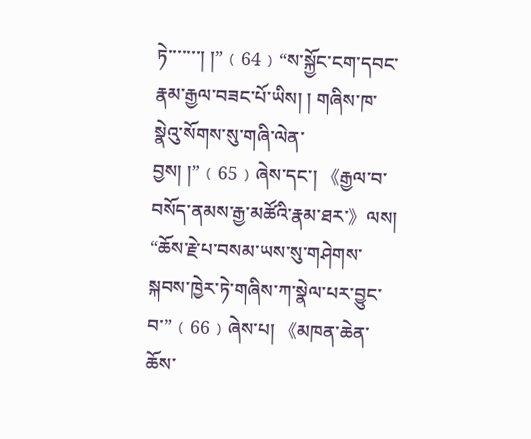ཏེ་་་་་་་། །”﹙64﹚“ས་སྐྱོང་ངག་དབང་རྣམ་རྒྱལ་བཟང་པོ་ཡིས། ། གཞིས་ཁ་སྣེའུ་སོགས་སུ་གཞི་ལེན་བྱས། །”﹙65﹚ཞེས་དང་། 《རྒྱལ་བ་བསོད་ནམས་རྒྱ་མཚོའི་རྣམ་ཐར་》ལས། “ཆོས་རྗེ་པ་བསམ་ཡས་སུ་གཤེགས་སྐབས་ཁྱེར་ཏེ་གཞིས་ཀ་སྣེལ་པར་བྱུང་བ་”﹙66﹚ཞེས་པ། 《མཁན་ཆེན་ཆོས་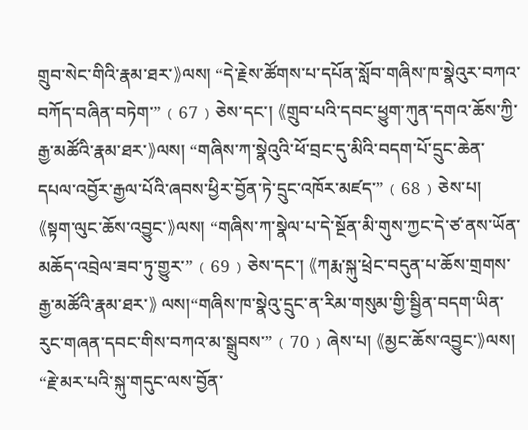གྲུབ་སེང་གིའི་རྣམ་ཐར་》ལས། “དེ་རྗེས་ཚོགས་པ་དཔོན་སློབ་གཞིས་ཁ་སྣེའུར་བཀའ་བཀོད་བཞིན་བཏེག་”﹙67﹚ཅེས་དང་། 《གྲུབ་པའི་དབང་ཕྱུག་ཀུན་དགའ་ཆོས་ཀྱི་རྒྱ་མཚོའི་རྣམ་ཐར་》ལས། “གཞིས་ཀ་སྣེའུའི་ཕོ་བྲང་དུ་མིའི་བདག་པོ་དྲུང་ཆེན་དཔལ་འབྱོར་རྒྱལ་པོའི་ཞབས་ཕྱིར་བྱོན་ཏེ་དྲུང་འཁོར་མཛད་”﹙68﹚ཅེས་པ། 《སྟག་ལུང་ཆོས་འབྱུང་》ལས། “གཞིས་ཀ་སྣེལ་པ་དེ་སྔོན་མི་གུས་ཀྱང་དེ་ཙ་ནས་ཡོན་མཆོད་འབྲེལ་ཟབ་ཏུ་གྱུར་”﹙69﹚ཅེས་དང་། 《ཀརྨ་སྐུ་ཕྲེང་བདུན་པ་ཆོས་གྲགས་རྒྱ་མཚོའི་རྣམ་ཐར་》 ལས།“གཞིས་ཁ་སྣེའུ་དྲུང་ན་རིམ་གསུམ་གྱི་སྦྱིན་བདག་ཡིན་རུང་གཞན་དབང་གིས་བཀའ་མ་སྒྲུབས་”﹙70﹚ཞེས་པ། 《མྱང་ཆོས་འབྱུང་》ལས། “རྗེ་མར་པའི་སྐུ་གདུང་ལས་བྱོན་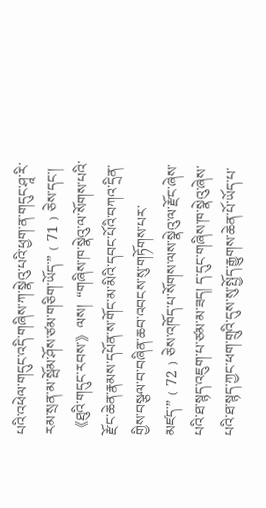པའི་འཕེལ་གདུང་འདི་གཞིས་ཀ་སྣེའུ་པའི་ཕྱག་ན་གདུང་ཤཱ་རི་རམ་སྲན་མ་སྦོམ་ཤོས་ཙམ་གཅིག་ཡོད་”﹙71﹚ཅེས་དང་། 《ཐུའི་གདུང་རབས་》ལས།  “གཞིས་ཁ་སྣེའུ་ལ་སོགས་པའི་རྫོང་ཆེན་རྣམས་དཔོན་ས་གོང་མ་མིའི་དབང་པོའི་བཀའ་དྲིན་གྱིས་བསྩལ་བ་བཞིན་ཆབ་འབངས་སུ་གཏོགས་པར་མཛད་”﹙72﹚ཅེས་འཁོད་པ་སོགས་ལས་སྣེའུ་ལ་རྫོང་ཞེས་པའི་ཐ་སྙད་འཇུག་པ་ཙམ་མ་ཟད། ད་དུང་གཞིས་ཁ་སྣེའུ་ཞེས་པའི་ཐ་སྙད་ཀྱང་ཕག་གྲུའི་དུས་སུ་སྤྱོད་རྒྱུགས་ཆེན་པོ་ཡོད་པ་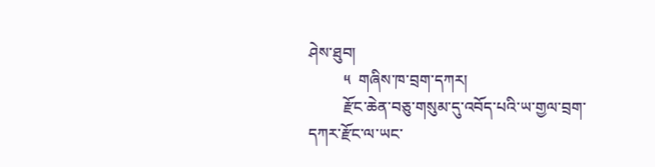ཤེས་ཐུབ།
         ༥  གཞིས་ཁ་བྲག་དཀར།
         རྫོང་ཆེན་བཅུ་གསུམ་དུ་འབོད་པའི་ཡ་གྱལ་བྲག་དཀར་རྫོང་ལ་ཡང་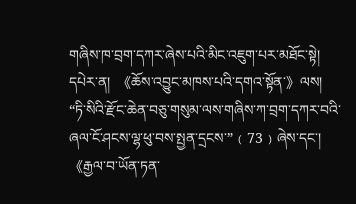གཞིས་ཁ་བྲག་དཀར་ཞེས་པའི་མིང་འཇུག་པར་མཐོང་སྟེ།  དཔེར་ན།  《ཆོས་འབྱུང་མཁས་པའི་དགའ་སྟོན་》ལས། “ཏི་སིའི་རྫོང་ཆེན་བཅུ་གསུམ་ལས་གཞིས་ཀ་བྲག་དཀར་བའི་ཞལ་ངོ་ཤངས་ལྷ་ཕུ་བས་སྤྱན་དྲངས་”﹙73﹚ཞེས་དང་།  《རྒྱལ་བ་ཡོན་ཏན་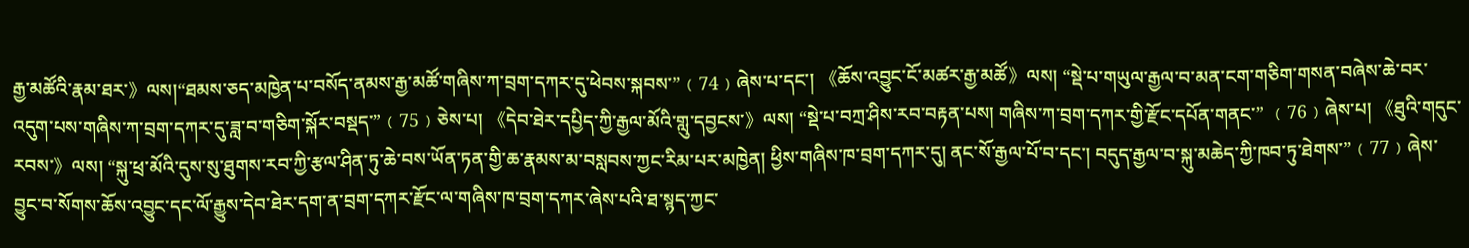རྒྱ་མཚོའི་རྣམ་ཐར་》ལས།“ཐམས་ཅད་མཁྱེན་པ་བསོད་ནམས་རྒྱ་མཚོ་གཞིས་ཀ་བྲག་དཀར་དུ་ཕེབས་སྐབས་”﹙74﹚ཞེས་པ་དང་། 《ཆོས་འབྱུང་ངོ་མཚར་རྒྱ་མཚོ》ལས། “སྡེ་པ་གཡུལ་རྒྱལ་བ་མན་ངག་གཅིག་གསན་བཞེས་ཆེ་བར་འདུག་པས་གཞིས་ཀ་བྲག་དཀར་དུ་ཟླ་བ་གཅིག་སྐོར་བསྡད་”﹙75﹚ཅེས་པ། 《དེབ་ཐེར་དཔྱིད་ཀྱི་རྒྱལ་མོའི་གླུ་དབྱངས་》ལས། “སྡེ་པ་བཀྲ་ཤིས་རབ་བརྟན་པས། གཞིས་ཀ་བྲག་དཀར་གྱི་རྫོང་དཔོན་གནང་” ﹙76﹚ཞེས་པ། 《ཐུའི་གདུང་རབས་》ལས། “སྐུ་ཕྲ་མོའི་དུས་སུ་ཐུགས་རབ་ཀྱི་རྩལ་ཤིན་ཏུ་ཆེ་བས་ཡོན་ཏན་གྱི་ཆ་རྣམས་མ་བསླབས་ཀྱང་རིམ་པར་མཁྱེན། ཕྱིས་གཞིས་ཁ་བྲག་དཀར་དུ། ནང་སོ་རྒྱལ་པོ་བ་དང་། བདུད་རྒྱལ་བ་སྐུ་མཆེད་ཀྱི་ཁབ་ཏུ་ཐེགས་”﹙77﹚ཞེས་བྱུང་བ་སོགས་ཆོས་འབྱུང་དང་ལོ་རྒྱུས་དེབ་ཐེར་དག་ན་བྲག་དཀར་རྫོང་ལ་གཞིས་ཁ་བྲག་དཀར་ཞེས་པའི་ཐ་སྙད་ཀྱང་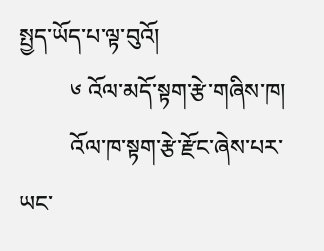སྤྱད་ཡོད་པ་ལྟ་བུའོ།
         ༦ འོལ་མདོ་སྟག་རྩེ་གཞིས་ཁ།
         འོལ་ཁ་སྟག་རྩེ་རྫོང་ཞེས་པར་ཡང་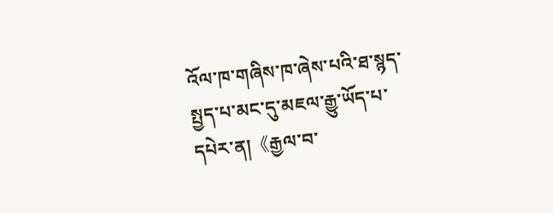འོལ་ཁ་གཞིས་ཁ་ཞེས་པའི་ཐ་སྙད་སྤྱད་པ་མང་དུ་མཇལ་རྒྱུ་ཡོད་པ་དཔེར་ན།《རྒྱལ་བ་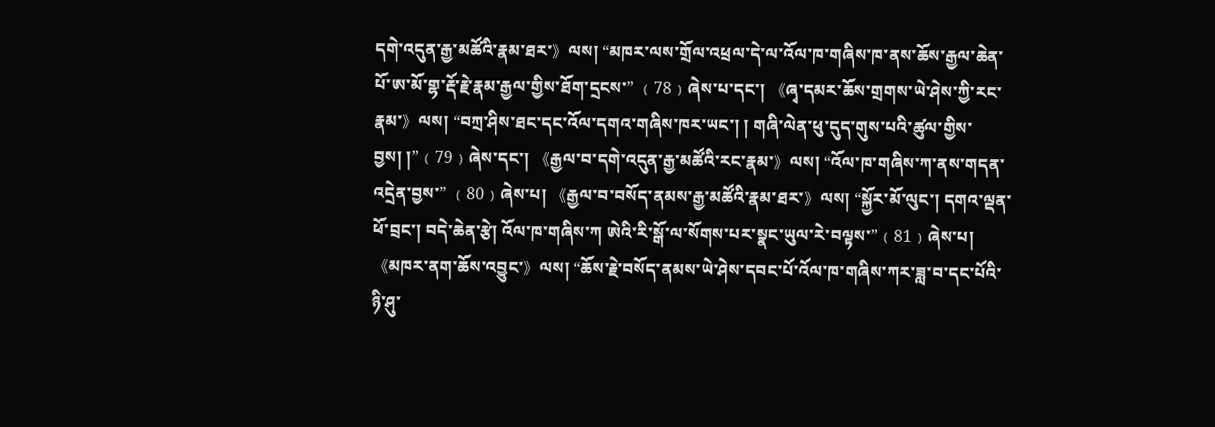དགེ་འདུན་རྒྱ་མཚོའི་རྣམ་ཐར་》ལས། “མཁར་ལས་གྲོལ་འཕྲལ་དེ་ལ་འོལ་ཁ་གཞིས་ཁ་ནས་ཆོས་རྒྱལ་ཆེན་པོ་ཨ་མོ་གྷ་རྡོ་རྗེ་རྣམ་རྒྱལ་གྱིས་ཐོག་དྲངས་” ﹙78﹚ཞེས་པ་དང་། 《ཞྭ་དམར་ཆོས་གྲགས་ཡེ་ཤེས་ཀྱི་རང་རྣམ་》ལས། “བཀྲ་ཤིས་ཐང་དང་འོལ་དགའ་གཞིས་ཁར་ཡང་། ། གཞི་ལེན་ཕུ་དུད་གུས་པའི་ཚུལ་གྱིས་བྱས། །”﹙79﹚ཞེས་དང་། 《རྒྱལ་བ་དགེ་འདུན་རྒྱ་མཚོའི་རང་རྣམ་》ལས། “འོལ་ཁ་གཞིས་ཀ་ནས་གདན་འདྲེན་བྱས་” ﹙80﹚ཞེས་པ། 《རྒྱལ་བ་བསོད་ནམས་རྒྱ་མཚོའི་རྣམ་ཐར་》ལས། “སྐྱོར་མོ་ལུང་། དགའ་ལྡན་ཕོ་བྲང་། བདེ་ཆེན་རྩེ། འོལ་ཁ་གཞིས་ཀ ཨེའི་རི་སྒོ་ལ་སོགས་པར་སྣང་ཡུལ་རེ་བལྟས་”﹙81﹚ཞེས་པ། 《མཁར་ནག་ཆོས་འབྱུང་》ལས། “ཆོས་རྗེ་བསོད་ནམས་ཡེ་ཤེས་དབང་པོ་འོལ་ཁ་གཞིས་ཀར་ཟླ་བ་དང་པོའི་ཉི་ཤུ་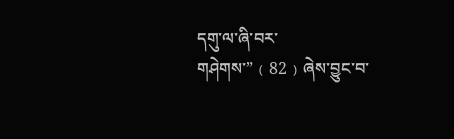དགུ་ལ་ཞི་བར་གཤེགས་”﹙82﹚ཞེས་བྱུང་བ་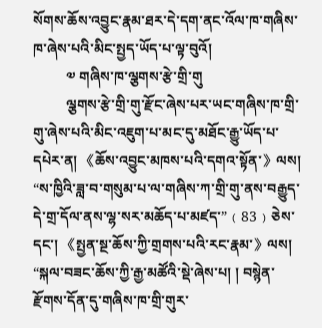སོགས་ཆོས་འབྱུང་རྣམ་ཐར་དེ་དག་ནང་འོལ་ཁ་གཞིས་ཁ་ཞེས་པའི་མིང་སྤྱད་ཡོད་པ་ལྟ་བུའོ།
         ༧ གཞིས་ཁ་ལྕགས་རྩེ་གྲི་གུ
         ལྕགས་རྩེ་གྲི་གུ་རྫོང་ཞེས་པར་ཡང་གཞིས་ཁ་གྲི་གུ་ཞེས་པའི་མིང་འཇུག་པ་མང་དུ་མཐོང་རྒྱུ་ཡོད་པ་དཔེར་ན། 《ཆོས་འབྱུང་མཁས་པའི་དགའ་སྟོན་》ལས། “ས་ཁྱིའི་ཟླ་བ་གསུམ་པ་ལ་གཞིས་ཀ་གྲི་གུ་ནས་བརྒྱུད་དེ་གྲ་དོལ་ནས་ལྷ་སར་མཆོད་པ་མཛད་”﹙83﹚ཅེས་དང་། 《སྤྱན་སྔ་ཆོས་ཀྱི་གྲགས་པའི་རང་རྣམ་》ལས། “སྐལ་བཟང་ཆོས་ཀྱི་རྒྱ་མཚོའི་སྡེ་ཞེས་པ། ། བསྙེན་རྫོགས་དོན་དུ་གཞིས་ཁ་གྲི་གུར་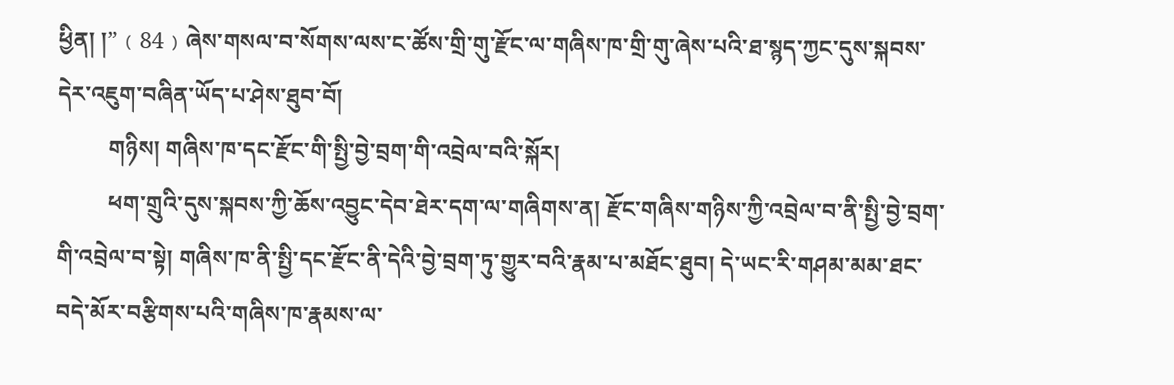ཕྱིན། །”﹙84﹚ཞེས་གསལ་བ་སོགས་ལས་ང་ཚོས་གྲི་གུ་རྫོང་ལ་གཞིས་ཁ་གྲི་གུ་ཞེས་པའི་ཐ་སྙད་ཀྱང་དུས་སྐབས་དེར་འཇུག་བཞིན་ཡོད་པ་ཤེས་ཐུབ་བོ།
         གཉིས། གཞིས་ཁ་དང་རྫོང་གི་སྤྱི་བྱེ་བྲག་གི་འབྲེལ་བའི་སྐོར།
         ཕག་གྲུའི་དུས་སྐབས་ཀྱི་ཆོས་འབྱུང་དེབ་ཐེར་དག་ལ་གཞིགས་ན། རྫོང་གཞིས་གཉིས་ཀྱི་འབྲེལ་བ་ནི་སྤྱི་བྱེ་བྲག་གི་འབྲེལ་བ་སྟེ། གཞིས་ཁ་ནི་སྤྱི་དང་རྫོང་ནི་དེའི་བྱེ་བྲག་ཏུ་གྱུར་བའི་རྣམ་པ་མཐོང་ཐུབ། དེ་ཡང་རི་གཤམ་མམ་ཐང་བདེ་མོར་བརྩིགས་པའི་གཞིས་ཁ་རྣམས་ལ་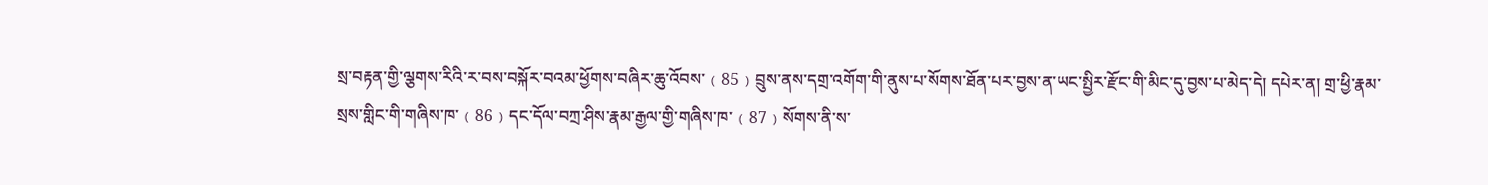སྲ་བརྟན་གྱི་ལྕགས་རིའི་ར་བས་བསྐོར་བའམ་ཕྱོགས་བཞིར་ཆུ་འོབས་﹙85﹚བྲུས་ནས་དགྲ་འགོག་གི་ནུས་པ་སོགས་ཐོན་པར་བྱས་ན་ཡང་སྤྱིར་རྫོང་གི་མིང་དུ་བྱས་པ་མེད་དེ། དཔེར་ན། གྲ་ཕྱི་རྣམ་སྲས་གླིང་གི་གཞིས་ཁ་﹙86﹚དང་དོལ་བཀྲ་ཤིས་རྣམ་རྒྱལ་གྱི་གཞིས་ཁ་﹙87﹚སོགས་ནི་ས་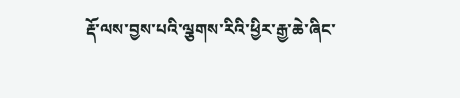རྡོ་ལས་བྱས་པའི་ལྕགས་རིའི་ཕྱིར་རྒྱ་ཆེ་ཞིང་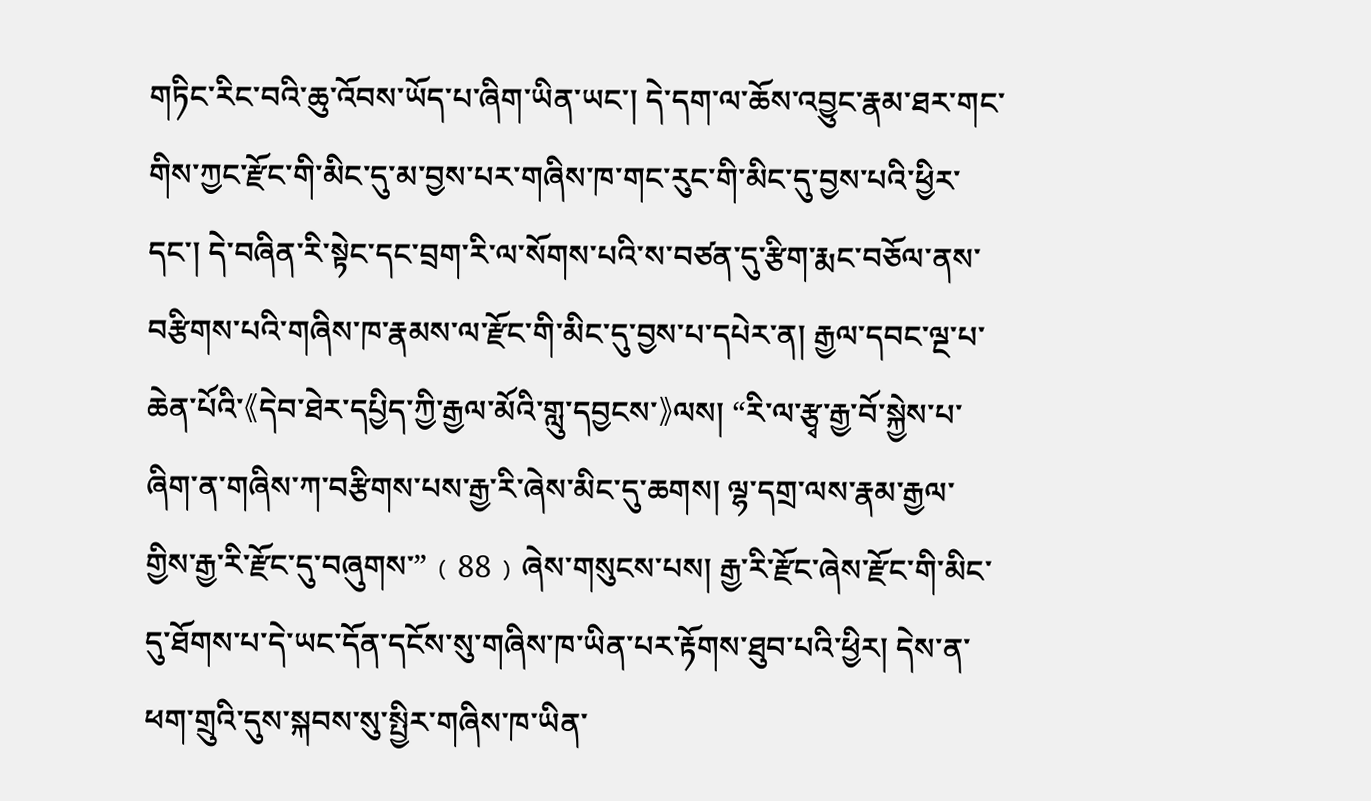གཏིང་རིང་བའི་ཆུ་འོབས་ཡོད་པ་ཞིག་ཡིན་ཡང་། དེ་དག་ལ་ཆོས་འབྱུང་རྣམ་ཐར་གང་གིས་ཀྱང་རྫོང་གི་མིང་དུ་མ་བྱས་པར་གཞིས་ཁ་གང་རུང་གི་མིང་དུ་བྱས་པའི་ཕྱིར་དང་། དེ་བཞིན་རི་སྟེང་དང་བྲག་རི་ལ་སོགས་པའི་ས་བཙན་དུ་རྩིག་རྨང་བཅོལ་ནས་བརྩིགས་པའི་གཞིས་ཁ་རྣམས་ལ་རྫོང་གི་མིང་དུ་བྱས་པ་དཔེར་ན། རྒྱལ་དབང་ལྔ་པ་ཆེན་པོའི་《དེབ་ཐེར་དཔྱིད་ཀྱི་རྒྱལ་མོའི་གླུ་དབྱངས་》ལས། “རི་ལ་རྩྭ་རྒྱ་བོ་སྐྱེས་པ་ཞིག་ན་གཞིས་ཀ་བརྩིགས་པས་རྒྱ་རི་ཞེས་མིང་དུ་ཆགས། ལྷ་དགྲ་ལས་རྣམ་རྒྱལ་གྱིས་རྒྱ་རི་རྫོང་དུ་བཞུགས་”﹙88﹚ཞེས་གསུངས་པས། རྒྱ་རི་རྫོང་ཞེས་རྫོང་གི་མིང་དུ་ཐོགས་པ་དེ་ཡང་དོན་དངོས་སུ་གཞིས་ཁ་ཡིན་པར་རྟོགས་ཐུབ་པའི་ཕྱིར། དེས་ན་ཕག་གྲུའི་དུས་སྐབས་སུ་སྤྱིར་གཞིས་ཁ་ཡིན་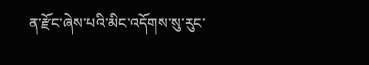ན་རྫོང་ཞེས་པའི་མིང་འདོགས་སུ་རུང་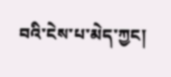བའི་ངེས་པ་མེད་ཀྱང།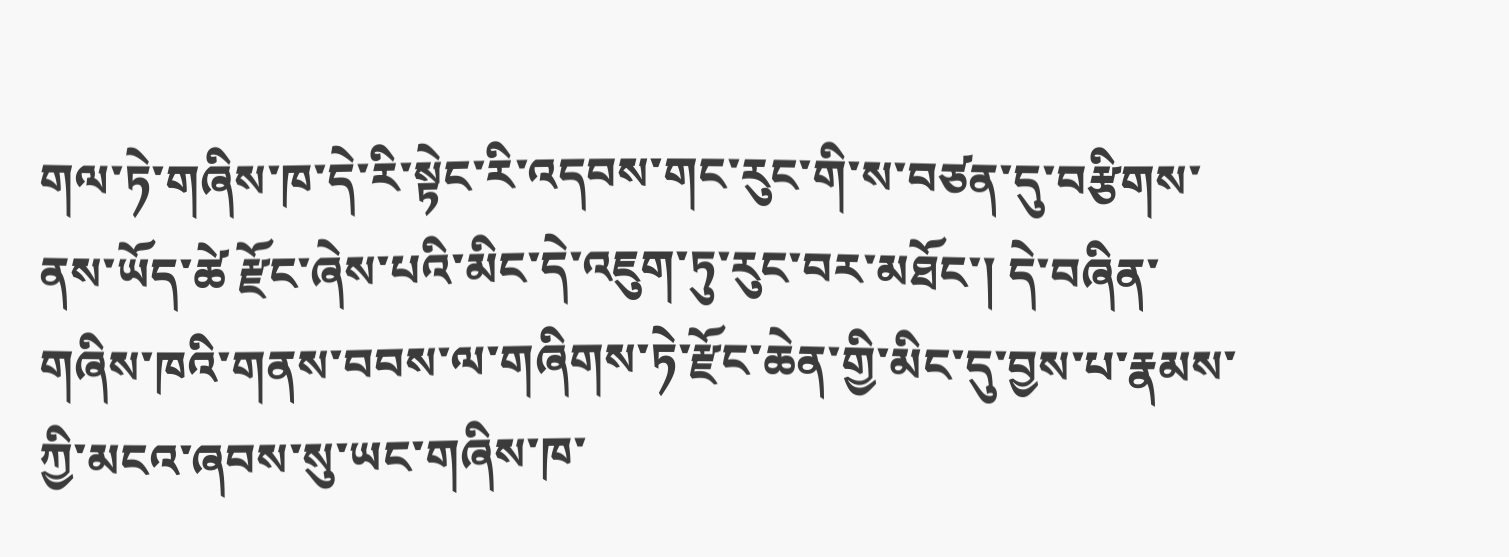གལ་ཏེ་གཞིས་ཁ་དེ་རི་སྟེང་རི་འདབས་གང་རུང་གི་ས་བཙན་དུ་བརྩིགས་ནས་ཡོད་ཚེ རྫོང་ཞེས་པའི་མིང་དེ་འཇུག་ཏུ་རུང་བར་མཐོང་། དེ་བཞིན་གཞིས་ཁའི་གནས་བབས་ལ་གཞིགས་ཏེ་རྫོང་ཆེན་གྱི་མིང་དུ་བྱས་པ་རྣམས་ཀྱི་མངའ་ཞབས་སུ་ཡང་གཞིས་ཁ་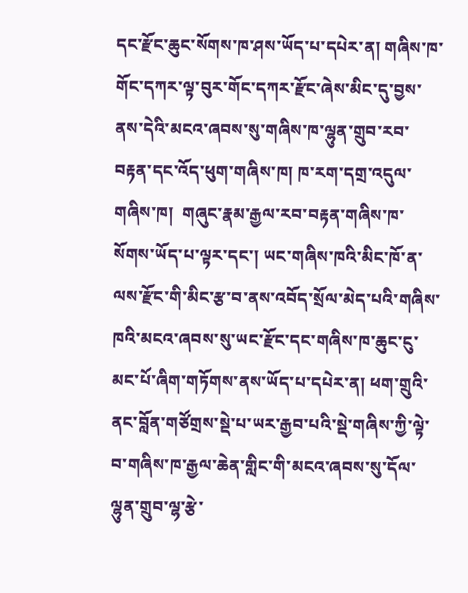དང་རྫོང་ཆུང་སོགས་ཁ་ཤས་ཡོད་པ་དཔེར་ན། གཞིས་ཁ་གོང་དཀར་ལྟ་བུར་གོང་དཀར་རྫོང་ཞེས་མིང་དུ་བྱས་ནས་དེའི་མངའ་ཞབས་སུ་གཞིས་ཁ་ལྷུན་གྲུབ་རབ་བརྟན་དང་འོད་ཕུག་གཞིས་ཁ། ཁ་རག་དགྲ་འདུལ་གཞིས་ཁ།  གཞུང་རྣམ་རྒྱལ་རབ་བརྟན་གཞིས་ཁ་སོགས་ཡོད་པ་ལྟར་དང་། ཡང་གཞིས་ཁའི་མིང་ཁོ་ན་ལས་རྫོང་གི་མིང་རྩ་བ་ནས་འབོད་སྲོལ་མེད་པའི་གཞིས་ཁའི་མངའ་ཞབས་སུ་ཡང་རྫོང་དང་གཞིས་ཁ་ཆུང་ངུ་མང་པོ་ཞིག་གཏོགས་ནས་ཡོད་པ་དཔེར་ན། ཕག་གྲུའི་ནང་བློན་གཙོགྲས་སྡེ་པ་ཡར་རྒྱབ་པའི་སྡེ་གཞིས་ཀྱི་ལྟེ་བ་གཞིས་ཁ་རྒྱལ་ཆེན་གླིང་གི་མངའ་ཞབས་སུ་དོལ་ལྷུན་གྲུབ་ལྷ་རྩེ་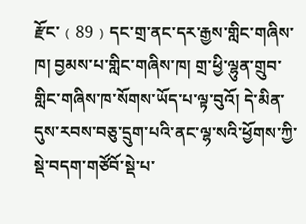རྫོང་﹙89﹚དང་གྲ་ནང་དར་རྒྱས་གླིང་གཞིས་ཁ། བྱམས་པ་གླིང་གཞིས་ཁ། གྲ་ཕྱི་ལྷུན་གྲུབ་གླིང་གཞིས་ཁ་སོགས་ཡོད་པ་ལྟ་བུའོ། དེ་མིན་དུས་རབས་བཅུ་དྲུག་པའི་ནང་ལྷ་སའི་ཕྱོགས་ཀྱི་སྡེ་བདག་གཙོབོ་སྡེ་པ་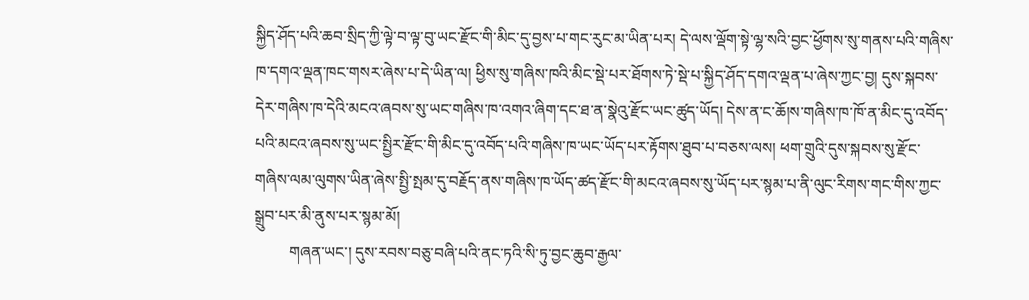སྐྱིད་ཤོད་པའི་ཆབ་སྲིད་ཀྱི་ལྟེ་བ་ལྟ་བུ་ཡང་རྫོང་གི་མིང་དུ་བྱས་པ་གང་རུང་མ་ཡིན་པར། དེ་ལས་ལྡོག་སྟེ་ལྷ་སའི་བྱང་ཕྱོགས་སུ་གནས་པའི་གཞིས་ཁ་དགའ་ལྡན་ཁང་གསར་ཞེས་པ་དེ་ཡིན་ལ། ཕྱིས་སུ་གཞིས་ཁའི་མིང་སྡེ་པར་ཐོགས་ཏེ་སྡེ་པ་སྐྱིད་ཤོད་དགའ་ལྡན་པ་ཞེས་ཀྱང་བྱ། དུས་སྐབས་དེར་གཞིས་ཁ་དེའི་མངའ་ཞབས་སུ་ཡང་གཞིས་ཁ་འགའ་ཞིག་དང་ཐ་ན་སྣེའུ་རྫོང་ཡང་ཚུད་ཡོད། དེས་ན་ང་ཆོ།ས་གཞིས་ཁ་ཁོ་ན་མིང་དུ་འབོད་པའི་མངའ་ཞབས་སུ་ཡང་སྤྱིར་རྫོང་གི་མིང་དུ་འབོད་པའི་གཞིས་ཁ་ཡང་ཡོད་པར་རྟོགས་ཐུབ་པ་བཅས་ལས། ཕག་གྲུའི་དུས་སྐབས་སུ་རྫོང་གཞིས་ལམ་ལུགས་ཡིན་ཞེས་སྤྱི་སྤམ་དུ་བརྗོད་ནས་གཞིས་ཁ་ཡོད་ཚད་རྫོང་གི་མངའ་ཞབས་སུ་ཡོད་པར་སྙམ་པ་ནི་ལུང་རིགས་གང་གིས་ཀྱང་སྒྲུབ་པར་མི་ནུས་པར་སྙམ་མོ།
         གཞན་ཡང་། དུས་རབས་བཅུ་བཞི་པའི་ནང་ཏའི་སི་ཏུ་བྱང་ཆུབ་རྒྱལ་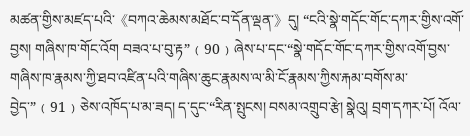མཚན་གྱིས་མཛད་པའི་《བཀའ་ཆེམས་མཐོང་བ་དོན་ལྡན་》དུ། “ངའི་སྣེ་གདོང་གོང་དཀར་གྱིས་འགོ་བྱས། གཞིས་ཁ་གོང་འོག བཟའ་པ་བུ་རྟ”﹙90﹚ཞེས་པ་དང་“སྣེ་གདོང་གོང་དཀར་གྱིས་འགོ་བྱས་གཞིས་ཁ་རྣམས་ཀྱི་ཐབ་འཛིན་པའི་གཞིས་ཆུང་རྣམས་ལ་མི་ངོ་རྣམས་ཀྱིས་རྐམ་བགོས་མ་བྱེད་”﹙91﹚ཅེས་འཁོད་པ་མ་ཟད། ད་དུང་“རིན་སྤུངས། བསམ་འགྲུབ་རྩེ། སྣེའུ། བྲག་དཀར་པོ། འོལ་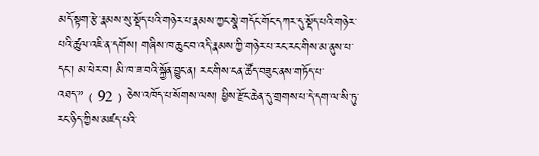མདོ་སྟག་རྩེ་རྣམས་སུ་སྡོད་པའི་གཉེར་པ་རྣམས་ཀྱང་སྣེ་གདོང་གོང་དཀར་དུ་སྡོད་པའི་གཉེར་པའི་ཚུལ་འཇི་ན་དགོས། གཞིས་ཁ་ཆུང་བ་འདི་རྣམས་ཀྱི་གཉེར་པ་རང་རང་གིས་མ་ནུས་པ་དང་། མ་ཕེར་བ། མི་ཁ་ཟ་བའི་སྐྱོན་བྱུང་ན། རང་གིས་ངན་ཚོད་བཟུང་ནས་གཏོད་པ་འཐད་”﹙92﹚ཅེས་འཁོད་པ་སོགས་ལས། ཕྱིས་རྫོང་ཆེན་དུ་གྲགས་པ་དེ་དག་ལ་སི་ཏུ་རང་ཉིད་ཀྱིས་མཛད་པའི་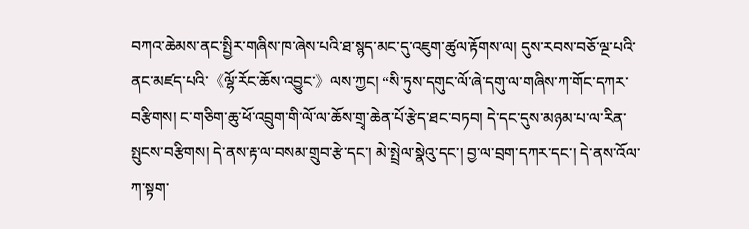བཀའ་ཆེམས་ནང་སྤྱིར་གཞིས་ཁ་ཞེས་པའི་ཐ་སྙད་མང་དུ་འཇུག་ཚུལ་རྟོགས་ལ། དུས་རབས་བཅོ་ལྔ་པའི་ནང་མཛད་པའི་《ལྷོ་རོང་ཆོས་འབྱུང་》ལས་ཀྱང། “སི་ཏུས་དགུང་ལོ་ཞེ་དགུ་ལ་གཞིས་ཀ་གོང་དཀར་བརྩིགས། ང་གཅིག་ཆུ་ཕོ་འབྲུག་གི་ལོ་ལ་ཆོས་གྲྭ་ཆེན་པོ་རྩེད་ཐང་བཏབ། དེ་དང་དུས་མཉམ་པ་ལ་རིན་སྤུངས་བརྩིགས། དེ་ནས་རྟ་ལ་བསམ་གྲུབ་རྩེ་དང་། མེ་སྤྲེལ་སྣེའུ་དང་། བྱ་ལ་བྲག་དཀར་དང་། དེ་ནས་འོལ་ཀ་སྟག་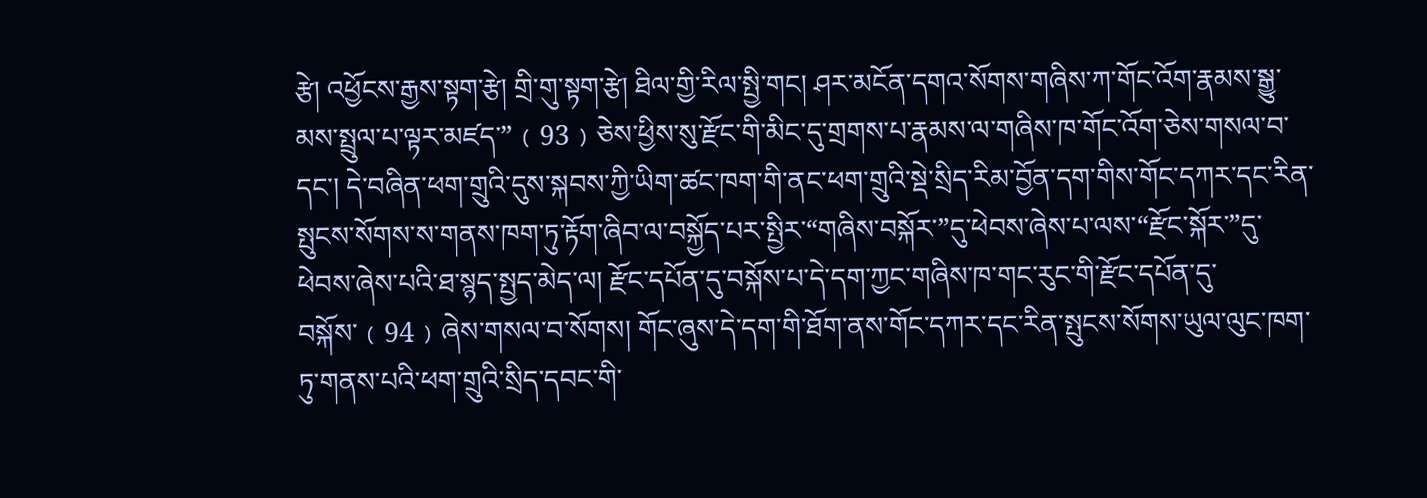རྩེ། འཕྱོངས་རྒྱས་སྟག་རྩེ། གྲི་གུ་སྟག་རྩེ། ཐིལ་གྱི་རིལ་སྤྱི་གང། ཤར་མངོན་དགའ་སོགས་གཞིས་ཀ་གོང་འོག་རྣམས་སྒྱུ་མས་སྤྲུལ་པ་ལྟར་མཛད་”﹙93﹚ཅེས་ཕྱིས་སུ་རྫོང་གི་མིང་དུ་གྲགས་པ་རྣམས་ལ་གཞིས་ཁ་གོང་འོག་ཅེས་གསལ་བ་དང་། དེ་བཞིན་ཕག་གྲུའི་དུས་སྐབས་ཀྱི་ཡིག་ཚང་ཁག་གི་ནང་ཕག་གྲུའི་སྡེ་སྲིད་རིམ་བྱོན་དག་གིས་གོང་དཀར་དང་རིན་སྤུངས་སོགས་ས་གནས་ཁག་ཏུ་རྟོག་ཞིབ་ལ་བསྐྱོད་པར་སྤྱིར་“གཞིས་བསྐོར་”དུ་ཕེབས་ཞེས་པ་ལས་“རྫོང་སྐོར་”དུ་ཕེབས་ཞེས་པའི་ཐ་སྙད་སྤྱད་མེད་ལ། རྫོང་དཔོན་དུ་བསྐོས་པ་དེ་དག་ཀྱང་གཞིས་ཁ་གང་རུང་གི་རྫོང་དཔོན་དུ་བསྐོས་﹙94﹚ཞེས་གསལ་བ་སོགས། གོང་ཞུས་དེ་དག་གི་ཐོག་ནས་གོང་དཀར་དང་རིན་སྤུངས་སོགས་ཡུལ་ལུང་ཁག་ཏུ་གནས་པའི་ཕག་གྲུའི་སྲིད་དབང་གི་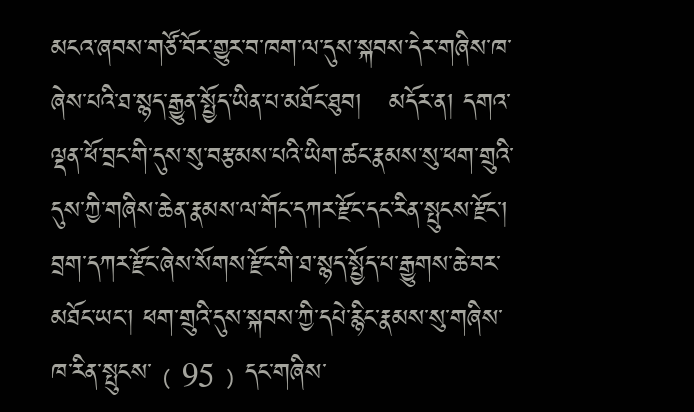མངའ་ཞབས་གཙོ་བོར་གྱུར་བ་ཁག་ལ་དུས་སྐབས་དེར་གཞིས་ཁ་ཞེས་པའི་ཐ་སྙད་རྒྱུན་སྤྱོད་ཡིན་པ་མཐོང་ཐུབ།   མདོར་ན། དགའ་ལྡན་ཕོ་བྲང་གི་དུས་སུ་བརྩམས་པའི་ཡིག་ཚང་རྣམས་སུ་ཕག་གྲུའི་དུས་ཀྱི་གཞིས་ཆེན་རྣམས་ལ་གོང་དཀར་རྫོང་དང་རིན་སྤུངས་རྫོང་། བྲག་དཀར་རྫོང་ཞེས་སོགས་རྫོང་གི་ཐ་སྙད་སྤྱོད་པ་རྒྱུགས་ཆེ་བར་མཐོང་ཡང་། ཕག་གྲུའི་དུས་སྐབས་ཀྱི་དཔེ་རྙིང་རྣམས་སུ་གཞིས་ཁ་རིན་སྤུངས་﹙95﹚དང་གཞིས་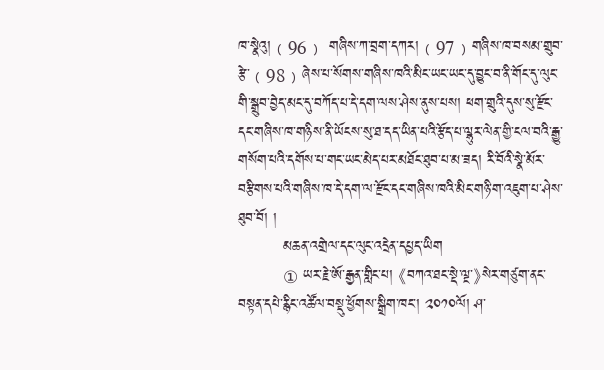ཁ་སྣེའུ།﹙96﹚ གཞིས་ཀ་བྲག་དཀར།﹙97﹚གཞིས་ཁ་བསམ་གྲུབ་རྩེ་﹙98﹚ཞེས་པ་སོགས་གཞིས་ཁའི་མིང་ཡང་ཡང་དུ་བྱུང་བ་ནི་གོང་དུ་ལུང་གི་སྒྲུབ་བྱེད་མང་དུ་བཀོད་པ་དེ་དག་ལས་ཤེས་ནུས་པས། ཕག་གྲུའི་དུས་སུ་རྫོང་དང་གཞིས་ཁ་གཉིས་ནི་ཡོངས་སུ་ཐ་དད་ཡིན་པའི་རྩོད་པ་ལྷུར་ལེན་གྱི་ངལ་བའི་རྒྱུ་གསོག་པའི་དགོས་པ་གང་ཡང་མེད་པར་མཐོང་ཐུབ་པ་མ་ཟད། རི་བོའི་སྣེ་མོར་བརྩིགས་པའི་གཞིས་ཁ་དེ་དག་ལ་རྫོང་དང་གཞིས་ཁའི་མིང་གཉི་ག་འཇུག་པ་ཤེས་ཐུབ་བོ། །
         མཆན་འགྲེལ་དང་ལུང་འདྲེན་དཔྱད་ཡིག
         ① ཡར་རྗེ་ཨོ་རྒྱན་གླིང་པ། 《བཀའ་ཐང་སྡེ་ལྔ་》སེར་གཙུག་ནང་བསྟན་དཔེ་རྙིང་འཚོལ་བསྡུ་ཕྱོགས་སྒྲིག་ཁང་། ༢༠༡༠ལོ། ཤ་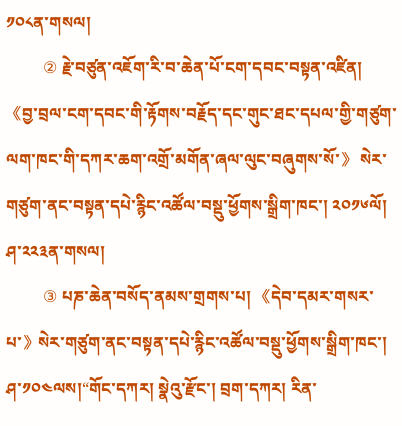༡༠༨ན་གསལ།
         ② རྗེ་བཙུན་འཇོག་རི་བ་ཆེན་པོ་ངག་དབང་བསྟན་འཛིན། 《བྱ་བྲལ་ངག་དབང་གི་རྟོགས་བརྗོད་དང་གུང་ཐང་དཔལ་གྱི་གཙུག་ལག་ཁང་གི་དཀར་ཆག་འགྲོ་མགོན་ཞལ་ལུང་བཞུགས་སོ་》 སེར་གཙུག་ནང་བསྟན་དཔེ་རྙིང་འཚོལ་བསྡུ་ཕྱོགས་སྒྲིག་ཁང་། ༢༠༡༦ལོ། ཤ་༢༢༣ན་གསལ།
         ③ པཎ་ཆེན་བསོད་ནམས་གྲགས་པ། 《དེབ་དམར་གསར་པ་》སེར་གཙུག་ནང་བསྟན་དཔེ་རྙིང་འཚོལ་བསྡུ་ཕྱོགས་སྒྲིག་ཁང་། ཤ་༡༠༤ལས།“གོང་དཀར། སྣེའུ་རྫོང་། བྲག་དཀར། རིན་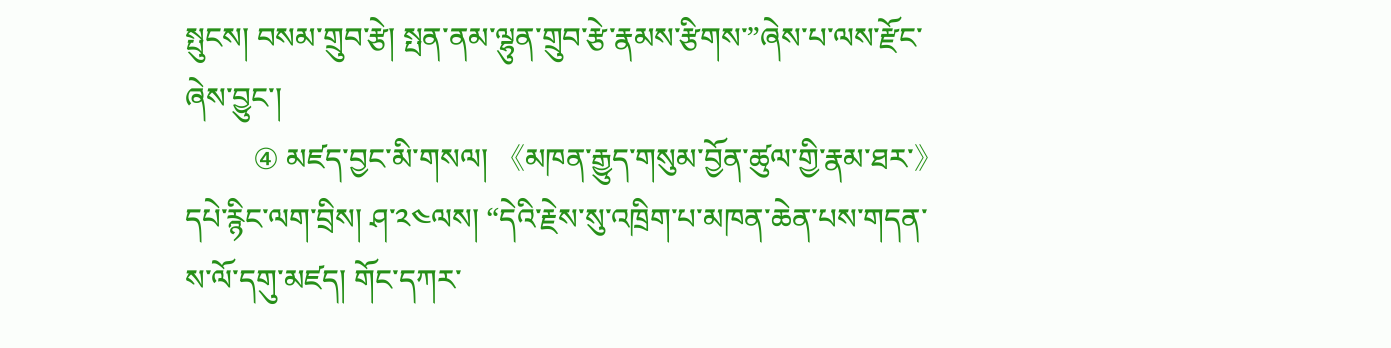སྤུངས། བསམ་གྲུབ་རྩེ། སྤན་ནམ་ལྷུན་གྲུབ་རྩེ་རྣམས་རྩིགས་”ཞེས་པ་ལས་རྫོང་ཞེས་བྱུང་།
         ④ མཛད་བྱང་མི་གསལ། 《མཁན་རྒྱུད་གསུམ་བྱོན་ཚུལ་གྱི་རྣམ་ཐར་》དཔེ་རྙིང་ལག་བྲིས། ཤ་༢༤ལས། “དེའི་རྗེས་སུ་འཁྲིག་པ་མཁན་ཆེན་པས་གདན་ས་ལོ་དགུ་མཛད། གོང་དཀར་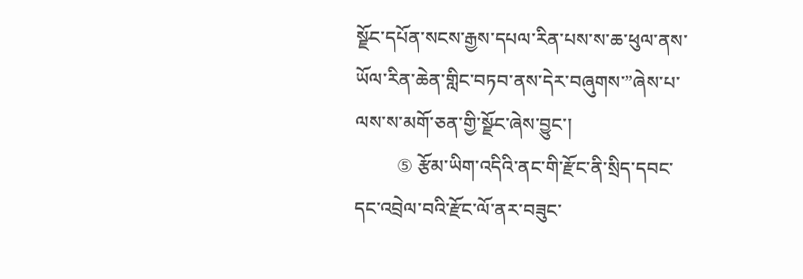སྫོང་དཔོན་སངས་རྒྱས་དཔལ་རིན་པས་ས་ཆ་ཕུལ་ནས་ཡོལ་རིན་ཆེན་གླིང་བཏབ་ནས་དེར་བཞུགས་”ཞེས་པ་ལས་ས་མགོ་ཅན་གྱི་སྫོང་ཞེས་བྱུང་།
         ⑤ རྩོམ་ཡིག་འདིའི་ནང་གི་རྫོང་ནི་སྲིད་དབང་དང་འབྲེལ་བའི་རྫོང་ལོ་ནར་བཟུང་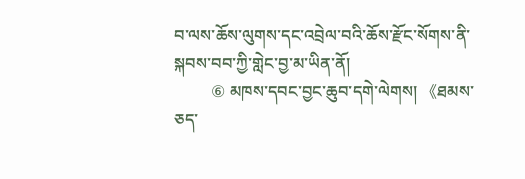བ་ལས་ཆོས་ལུགས་དང་འབྲེལ་བའི་ཆོས་རྫོང་སོགས་ནི་སྐབས་བབ་ཀྱི་གླེང་བྱ་མ་ཡིན་ནོ།
         ⑥ མཁས་དབང་བྱང་ཆུབ་དགེ་ལེགས། 《ཐམས་ཅད་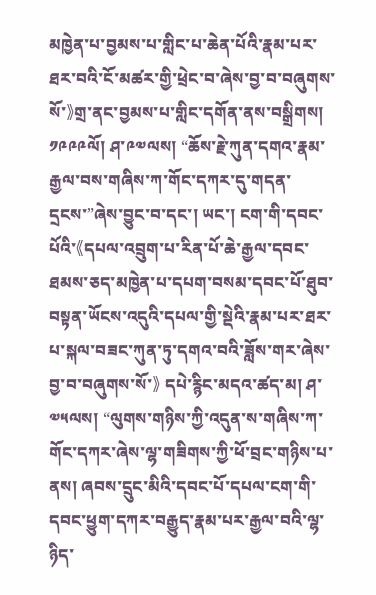མཁྱེན་པ་བྱམས་པ་གླིང་པ་ཆེན་པོའི་རྣམ་པར་ཐར་བའི་ངོ་མཚར་གྱི་ཕྲེང་བ་ཞེས་བྱ་བ་བཞུགས་སོ་》གྲ་ནང་བྱམས་པ་གླིང་དགོན་ནས་བསྒྲིགས། ༡༩༩༩ལོ། ཤ་༩༧ལས། “ཆོས་རྗེ་ཀུན་དགའ་རྣམ་རྒྱལ་བས་གཞིས་ཀ་གོང་དཀར་དུ་གདན་དྲངས་”ཞེས་བྱུང་བ་དང་། ཡང་། ངག་གི་དབང་པོའི་《དཔལ་འབྲུག་པ་རིན་པོ་ཆེ་རྒྱལ་དབང་ཐམས་ཅད་མཁྱེན་པ་དཔག་བསམ་དབང་པོ་ཐུབ་བསྟན་ཡོངས་འདུའི་དཔལ་གྱི་སྡེའི་རྣམ་པར་ཐར་པ་སྐལ་བཟང་ཀུན་ཏུ་དགའ་བའི་ཟློས་གར་ཞེས་བྱ་བ་བཞུགས་སོ་》 དཔེ་རྙིང་མདའ་ཚད་མ། ཤ་༧༥ལས། “ལུགས་གཉིས་ཀྱི་འདུན་ས་གཞིས་ཀ་གོང་དཀར་ཞེས་ལྷ་གཟིགས་ཀྱི་ཕོ་བྲང་གཉིས་པ་ནས། ཞབས་དྲུང་མིའི་དབང་པོ་དཔལ་ངག་གི་དབང་ཕྱུག་དཀར་བརྒྱུད་རྣམ་པར་རྒྱལ་བའི་ལྷ་ཉིད་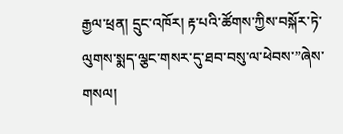རྒྱལ་ཕྲན། དྲུང་འཁོར། རྟ་པའི་ཚོགས་ཀྱིས་བསྐོར་ཏེ་ལུགས་སྨད་ལྕང་གསར་དུ་ཐབ་བསུ་ལ་ཕེབས་”ཞེས་གསལ།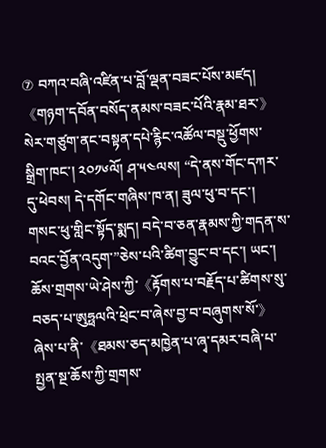⑦ བཀའ་བཞི་འཛིན་པ་བློ་ལྡན་བཟང་པོས་མཛད། 《གཉག་དབོན་བསོད་ནམས་བཟང་པོའི་རྣམ་ཐར་》 སེར་གཙུག་ནང་བསྟན་དཔེ་རྙིང་འཚོལ་བསྡུ་ཕྱོགས་སྒྲིག་ཁང་། ༢༠༡༦ལོ། ཤ་༥༤ལས། “དེ་ནས་གོང་དཀར་དུ་ཕེབས། དེ་དགོང་གཞིས་ཁ་ན། ཟུལ་ཕུ་བ་དང་། གསང་ཕུ་གླིང་སྟོད་སྨད། བདེ་བ་ཅན་རྣམས་ཀྱི་གདན་ས་བའང་བྱོན་འདུག་”ཅེས་པའི་ཚིག་བྱུང་བ་དང་། ཡང་། ཆོས་གྲགས་ཡེ་ཤེས་ཀྱི་《རྟོགས་པ་བརྗོད་པ་ཚིགས་སུ་བཅད་པ་ཨུཧྥལའི་ཕྲེང་བ་ཞེས་བྱ་བ་བཞུགས་སོ་》ཞེས་པ་ནི་《ཐམས་ཅད་མཁྱེན་པ་ཞྭ་དམར་བཞི་པ་སྤྱན་སྔ་ཆོས་ཀྱི་གྲགས་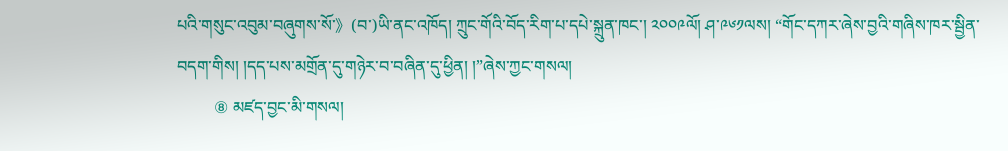པའི་གསུང་འབུམ་བཞུགས་སོ་》(བ་)ཡི་ནང་འཁོད། ཀྲུང་གོའི་བོད་རིག་པ་དཔེ་སྐྲུན་ཁང་། ༢༠༠༩ལོ། ཤ་༩༦༡ལས། “གོང་དཀར་ཞེས་བྱའི་གཞིས་ཁར་སྦྱིན་བདག་གིས། །དད་པས་མགྲོན་དུ་གཉེར་བ་བཞིན་དུ་ཕྱིན། །”ཞེས་ཀྱང་གསལ།
         ⑧ མཛད་བྱང་མི་གསལ།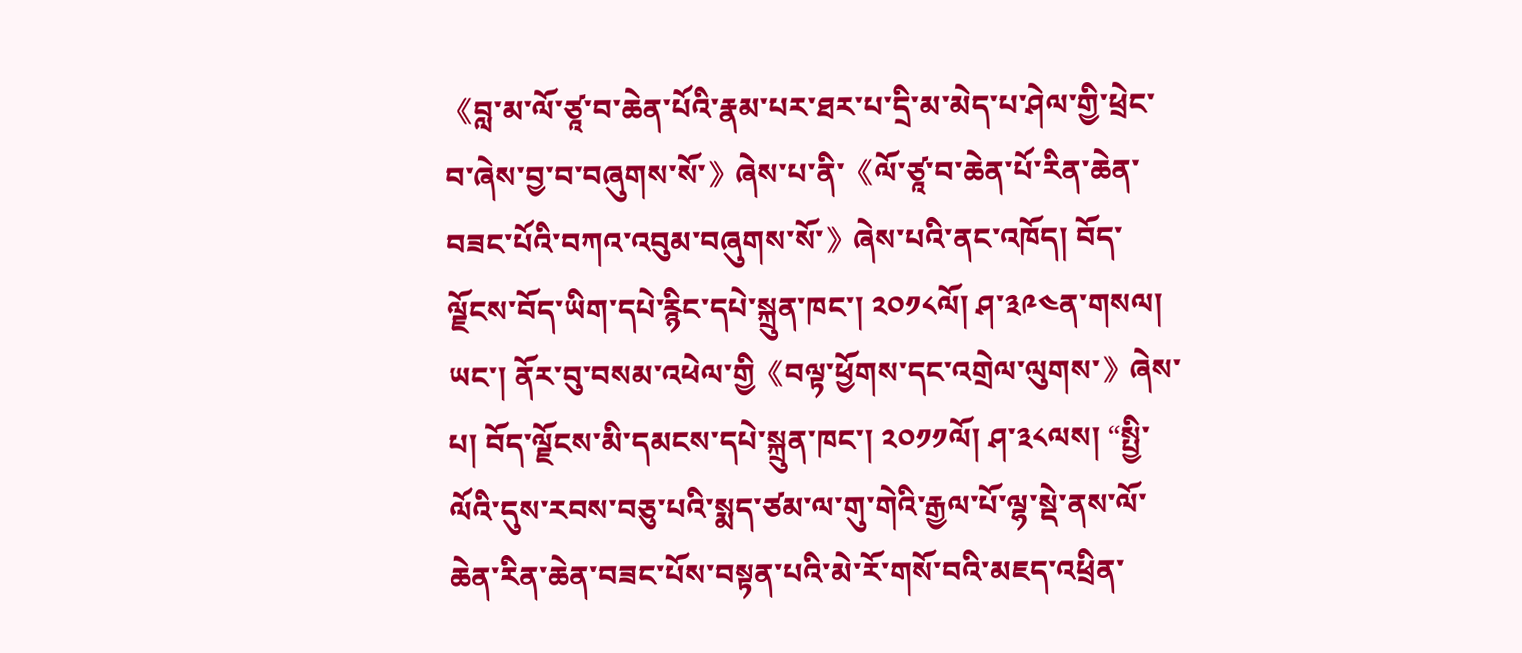《བླ་མ་ལོ་ཙཱ་བ་ཆེན་པོའི་རྣམ་པར་ཐར་པ་དྲི་མ་མེད་པ་ཤེལ་གྱི་ཕྲེང་བ་ཞེས་བྱ་བ་བཞུགས་སོ་》ཞེས་པ་ནི་《ལོ་ཙཱ་བ་ཆེན་པོ་རིན་ཆེན་བཟང་པོའི་བཀའ་འབུམ་བཞུགས་སོ་》ཞེས་པའི་ནང་འཁོད། བོད་ལྗོངས་བོད་ཡིག་དཔེ་རྙིང་དཔེ་སྐྲུན་ཁང་། ༢༠༡༨ལོ། ཤ་༣༩༤ན་གསལ། ཡང་། ནོར་བུ་བསམ་འཕེལ་གྱི《བལྟ་ཕྱོགས་དང་འགྲེལ་ལུགས་》ཞེས་པ། བོད་ལྗོངས་མི་དམངས་དཔེ་སྐྲུན་ཁང་། ༢༠༡༡ལོ། ཤ་༣༨ལས། “སྤྱི་ལོའི་དུས་རབས་བཅུ་པའི་སྨད་ཙམ་ལ་གུ་གེའི་རྒྱལ་པོ་ལྷ་སྡེ་ནས་ལོ་ཆེན་རིན་ཆེན་བཟང་པོས་བསྟན་པའི་མེ་རོ་གསོ་བའི་མཇད་འཕྲིན་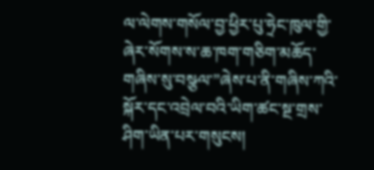ལ་ལེགས་གསོལ་བྱ་ཕྱིར་པུ་ཧྲེང་ཁུལ་གྱི་ཞེར་སོགས་ས་ཆ་ཁག་གཅིག་མཆོད་གཞིས་སུ་བསྩལ་”ཞེས་པ་ནི་གཞིས་ཀའི་སྐོར་དང་འབྲེལ་བའི་ཡིག་ཚང་སྔ་གྲས་ཤིག་ཡིན་པར་གསུངས།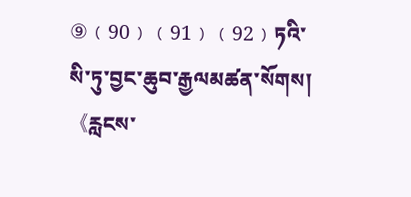⑨﹙90﹚﹙91﹚﹙92﹚ཏའི་སི་ཏུ་བྱང་ཆུབ་རྒྱལམཚན་སོགས། 《རླངས་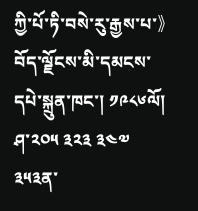ཀྱི་པོ་ཏི་བསེ་རུ་རྒྱས་པ་》 བོད་ལྗོངས་མི་དམངས་དཔེ་སྐྲུན་ཁང་། ༡༩༨༦ལོ། ཤ་༢༠༥ ༣༢༣ ༣༤༧ ༣༥༣ན་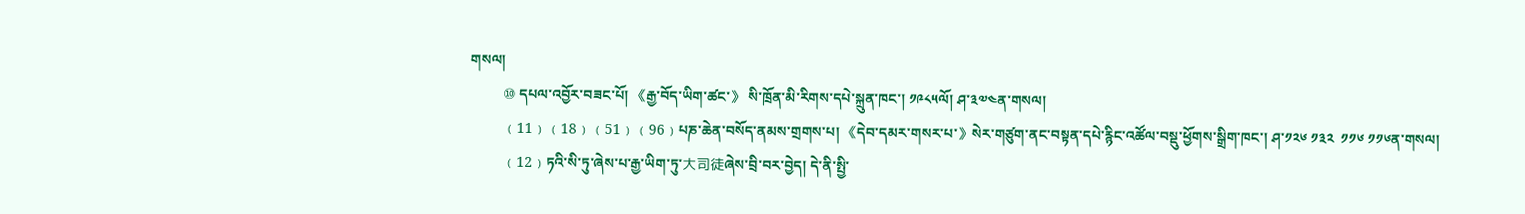གསལ།
         ⑩ དཔལ་འབྱོར་བཟང་པོ། 《རྒྱ་བོད་ཡིག་ཚང་》 སི་ཁྲོན་མི་རིགས་དཔེ་སྐྲུན་ཁང་། ༡༩༨༥ལོ། ཤ་༣༧༤ན་གསལ།
         ﹙11﹚﹙18﹚﹙51﹚﹙96﹚པཎ་ཆེན་བསོད་ནམས་གྲགས་པ། 《དེབ་དམར་གསར་པ་》སེར་གཙུག་ནང་བསྟན་དཔེ་རྙིང་འཚོལ་བསྡུ་ཕྱོགས་སྒྲིག་ཁང་། ཤ་༡༢༦ ༡༣༢  ༡༡༦ ༡༡༦ན་གསལ།
         ﹙12﹚ཏའི་སི་ཏུ་ཞེས་པ་རྒྱ་ཡིག་ཏུ་大司徒ཞེས་བྲི་བར་བྱེད། དེ་ནི་སྤྱི་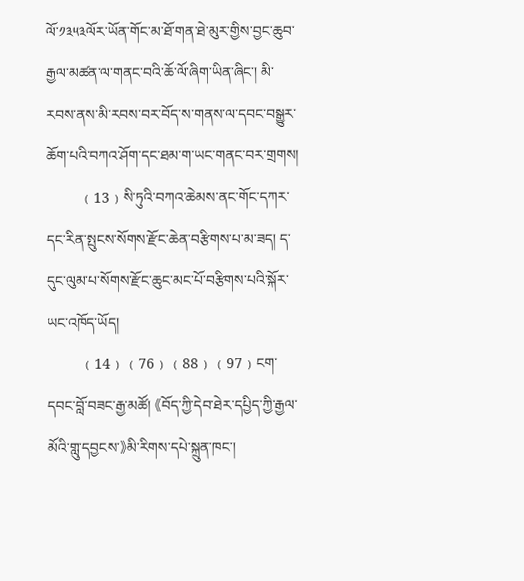ལོ་༡༣༥༣ལོར་ཡོན་གོང་མ་ཐོ་གན་ཐེ་མུར་གྱིས་བྱང་ཆུབ་རྒྱལ་མཚན་ལ་གནང་བའི་ཆོ་ལོ་ཞིག་ཡིན་ཞིང་། མི་རབས་ནས་མི་རབས་བར་བོད་ས་གནས་ལ་དབང་བསྒྱུར་ཆོག་པའི་བཀའ་ཤོག་དང་ཐམ་ག་ཡང་གནང་བར་གྲགས།
         ﹙13﹚སི་ཏུའི་བཀའ་ཆེམས་ནང་གོང་དཀར་དང་རིན་སྤུངས་སོགས་རྫོང་ཆེན་བརྩིགས་པ་མ་ཟད། ད་དུང་ལུམ་པ་སོགས་རྫོང་ཆུང་མང་པོ་བརྩིགས་པའི་སྐོར་ཡང་འཁོད་ཡོད།
         ﹙14﹚﹙76﹚﹙88﹚﹙97﹚ངག་དབང་བློ་བཟང་རྒྱ་མཚོ། 《བོད་ཀྱི་དེབ་ཐེར་དཔྱིད་ཀྱི་རྒྱལ་མོའི་གླུ་དབྱངས་》མི་རིགས་དཔེ་སྐྲུན་ཁང་།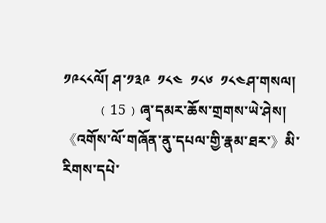༡༩༨༨ལོ། ཤ་༡༣༩  ༡༨༤  ༡༨༦  ༡༨༤ཤ་གསལ།
         ﹙15﹚ཞྭ་དམར་ཆོས་གྲགས་ཡེ་ཤེས། 《འགོས་ལོ་གཞོན་ནུ་དཔལ་གྱི་རྣམ་ཐར་》མི་རིགས་དཔེ་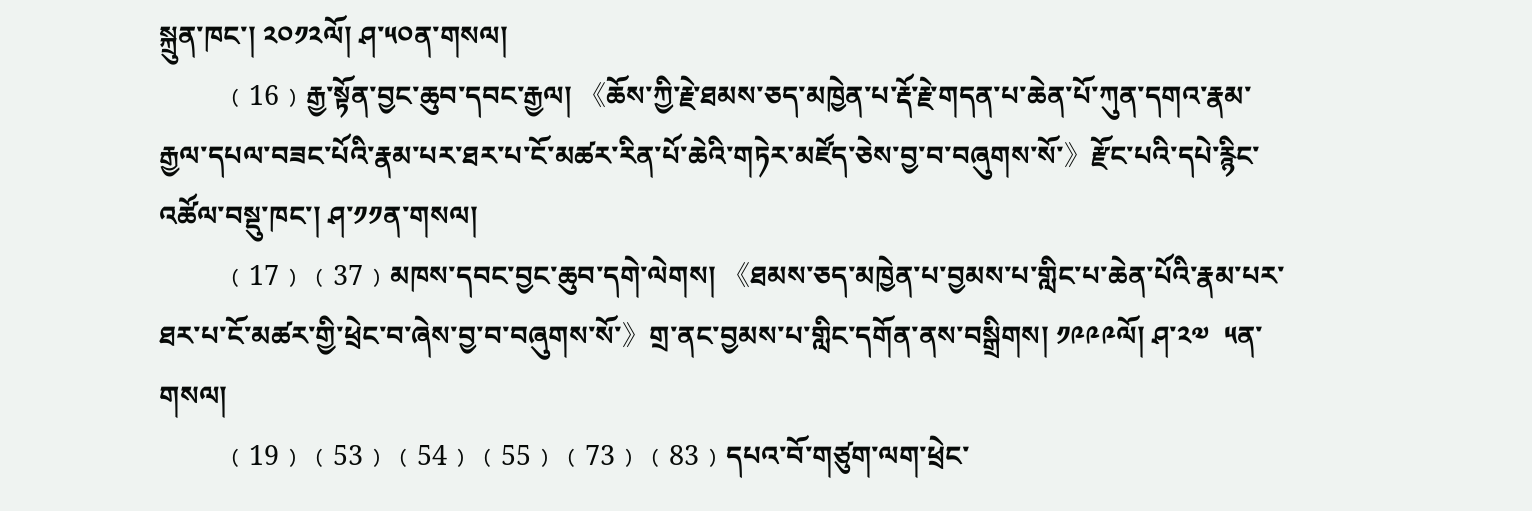སྐྲུན་ཁང་། ༢༠༡༢ལོ། ཤ་༥༠ན་གསལ།
         ﹙16﹚རྒྱ་སྟོན་བྱང་ཆུབ་དབང་རྒྱལ། 《ཆོས་ཀྱི་རྗེ་ཐམས་ཅད་མཁྱེན་པ་རྡོ་རྗེ་གདན་པ་ཆེན་པོ་ཀུན་དགའ་རྣམ་རྒྱལ་དཔལ་བཟང་པོའི་རྣམ་པར་ཐར་པ་ངོ་མཚར་རིན་པོ་ཆེའི་གཏེར་མཛོད་ཅེས་བྱ་བ་བཞུགས་སོ་》རྫོང་པའི་དཔེ་རྙིང་འཚོལ་བསྡུ་ཁང་། ཤ་༡༡ན་གསལ།
         ﹙17﹚﹙37﹚མཁས་དབང་བྱང་ཆུབ་དགེ་ལེགས། 《ཐམས་ཅད་མཁྱེན་པ་བྱམས་པ་གླིང་པ་ཆེན་པོའི་རྣམ་པར་ཐར་པ་ངོ་མཚར་གྱི་ཕྲེང་བ་ཞེས་བྱ་བ་བཞུགས་སོ་》གྲ་ནང་བྱམས་པ་གླིང་དགོན་ནས་བསྒྲིགས། ༡༩༩༩ལོ། ཤ་༢༧  ༥ན་གསལ།
         ﹙19﹚﹙53﹚﹙54﹚﹙55﹚﹙73﹚﹙83﹚དཔའ་བོ་གཙུག་ལག་ཕྲེང་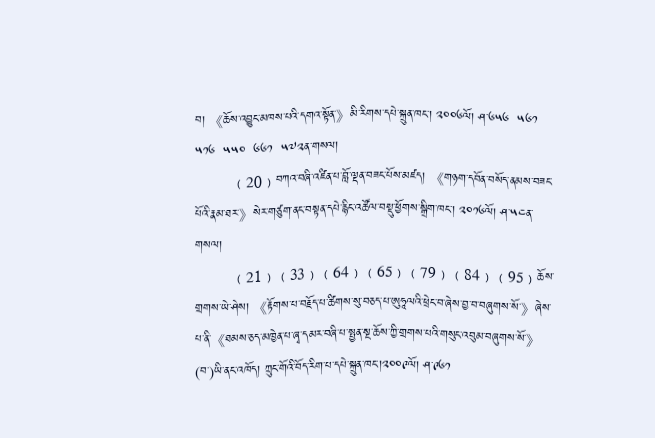བ། 《ཆོས་འབྱུང་མཁས་པའི་དགའ་སྟོན་》མི་རིགས་དཔེ་སྐྲུན་ཁང་། ༢༠༠༦ལོ། ཤ་༦༥༦  ༥༦༡  ༥༡༦  ༥༥༠  ༦༦༡  ༥༧༢ན་གསལ།
         ﹙20﹚བཀའ་བཞི་འཛིན་པ་བློ་ལྡན་བཟང་པོས་མཛད། 《གཉག་དབོན་བསོད་ནམས་བཟང་པོའི་རྣམ་ཐར་》སེར་གཙུག་ནང་བསྟན་དཔེ་རྙིང་འཚོལ་བསྡུ་ཕྱོགས་སྒྲིག་ཁང་། ༢༠༡༦ལོ། ཤ་༥༤ན་གསལ།
         ﹙21﹚﹙33﹚﹙64﹚﹙65﹚﹙79﹚﹙84﹚﹙95﹚ཆོས་གྲགས་ཡེ་ཤེས། 《རྟོགས་པ་བརྗོད་པ་ཚིགས་སུ་བཅད་པ་ཨུཧཱལའི་ཕྲེང་བ་ཞེས་བྱ་བ་བཞུགས་སོ་》ཞེས་པ་ནི་《ཐམས་ཅད་མཁྱེན་པ་ཞྭ་དམར་བཞི་པ་སྤྱན་སྔ་ཆོས་ཀྱི་གྲགས་པའི་གསུང་འབུམ་བཞུགས་སོ་》(བ་)ཡི་ནང་འཁོད། ཀྲུང་གོའི་བོད་རིག་པ་དཔེ་སྐྲུན་ཁང་།༢༠༠༩ལོ། ཤ་༩༦༡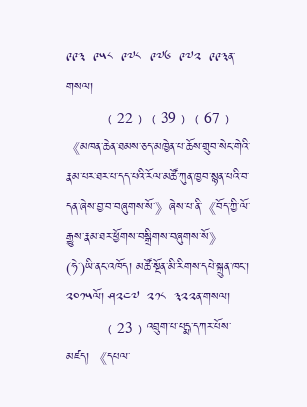༩༩༣  ༩༥༨  ༩༧༨  ༩༧༦  ༩༧༢  ༩༩༣ན་གསལ།
         ﹙22﹚﹙39﹚﹙67﹚《མཁན་ཆེན་ཐམས་ཅད་མཁྱེན་པ་ཆོས་གྲུབ་སེང་གེའི་རྣམ་པར་ཐར་པ་དད་པའི་རོལ་མཚོ་ཀུན་ཁྱབ་སྙན་པའི་བ་དན་ཞེས་བྱ་བ་བཞུགས་སོ་》ཞེས་པ་ནི་《བོད་ཀྱི་ལོ་རྒྱུས་རྣམ་ཐར་ཕྱོགས་བསྒྲིགས་བཞུགས་སོ》(ཧེ་)ཡི་ནང་འཁོད། མཚོ་སྔོན་མི་རིགས་དཔེ་སྐྲུན་ཁང་། ༢༠༡༥ལོ། ཤ༢༤༧  ༢༡༨  ༣༢༢ན་གསལ།
         ﹙23﹚འབྲུག་པ་པདྨ་དཀར་པོས་མཛད། 《དཔལ་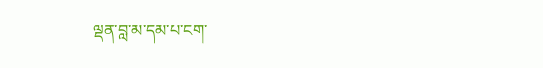ལྡན་བླ་མ་དམ་པ་ངག་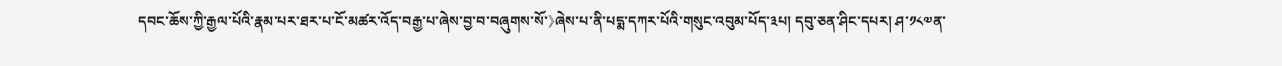དབང་ཆོས་ཀྱི་རྒྱལ་པོའི་རྣམ་པར་ཐར་པ་ངོ་མཚར་འོད་བརྒྱ་པ་ཞེས་བྱ་བ་བཞུགས་སོ་》ཞེས་པ་ནི་པདྨ་དཀར་པོའི་གསུང་འབུམ་པོད་༣པ། དབུ་ཅན་ཤིང་དཔར། ཤ་༡༨༧ན་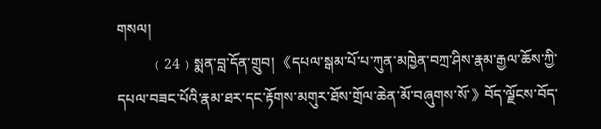གསལ།
         ﹙24﹚སྨན་བླ་དོན་གྲུབ། 《དཔལ་སྒམ་པོ་པ་ཀུན་མཁྱེན་བཀྲ་ཤིས་རྣམ་རྒྱལ་ཆོས་ཀྱི་དཔལ་བཟང་པོའི་རྣམ་ཐར་དང་རྟོགས་མགུར་ཐོས་གྲོལ་ཆེན་མོ་བཞུགས་སོ་》བོད་ལྗོངས་བོད་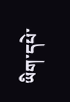ཡིག་དཔེ་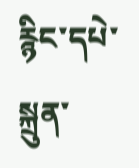རྙིང་དཔེ་སྐྲུན་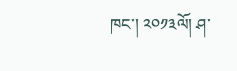ཁང་། ༢༠༡༣ལོ། ཤ་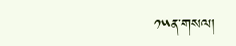༡༥ན་གསལ།